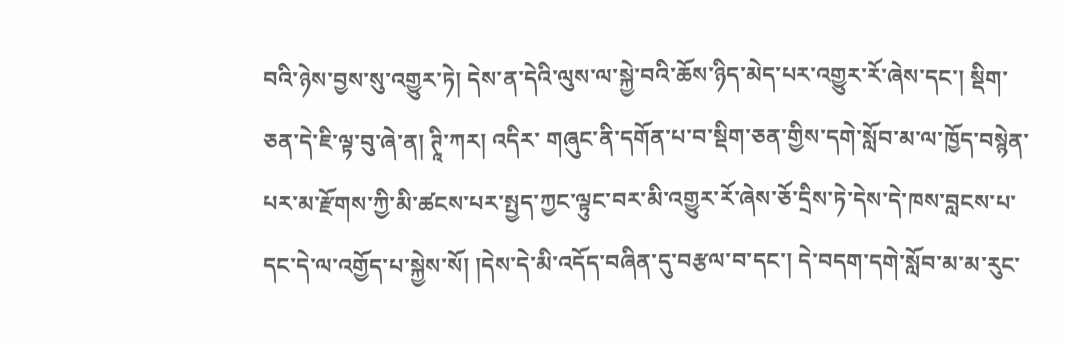བའི་ཉེས་བྱས་སུ་འགྱུར་ཏེ། དེས་ན་དེའི་ལུས་ལ་སྐྱེ་བའི་ཆོས་ཉིད་མེད་པར་འགྱུར་རོ་ཞེས་དང་། སྡིག་ཅན་དེ་ཇི་ལྟ་བུ་ཞེ་ན། ཊཱི་ཀར། འདིར་ གཞུང་ནི་དགོན་པ་བ་སྡིག་ཅན་གྱིས་དགེ་སློབ་མ་ལ་ཁྱོད་བསྙེན་པར་མ་རྫོགས་ཀྱི་མི་ཚངས་པར་སྤྱད་ཀྱང་ལྟུང་བར་མི་འགྱུར་རོ་ཞེས་ཅོ་དྲིས་ཏེ་དེས་དེ་ཁས་བླངས་པ་དང་དེ་ལ་འགྱོད་པ་སྐྱེས་སོ། །དེས་དེ་མི་འདོད་བཞིན་དུ་བརྩལ་བ་དང་། དེ་བདག་དགེ་སློབ་མ་མ་རུང་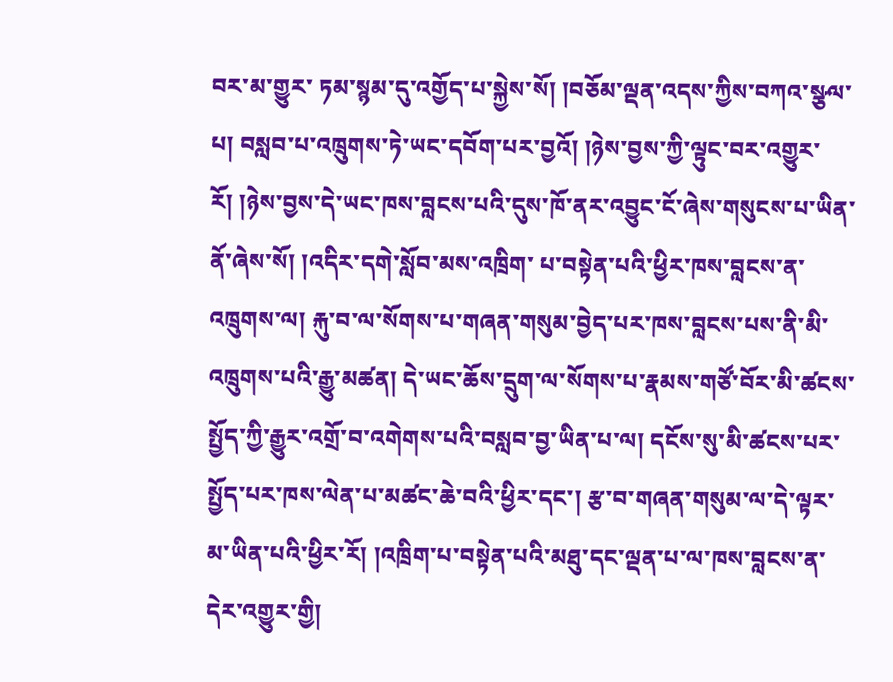བར་མ་གྱུར་ ཏམ་སྙམ་དུ་འགྱོད་པ་སྐྱེས་སོ། །བཅོམ་ལྡན་འདས་ཀྱིས་བཀའ་སྩལ་པ། བསླབ་པ་འཁྲུགས་ཏེ་ཡང་དབོག་པར་བྱའོ། །ཉེས་བྱས་ཀྱི་ལྟུང་བར་འགྱུར་རོ། །ཉེས་བྱས་དེ་ཡང་ཁས་བླངས་པའི་དུས་ཁོ་ནར་འབྱུང་ངོ་ཞེས་གསུངས་པ་ཡིན་ནོ་ཞེས་སོ། །འདིར་དགེ་སློབ་མས་འཁྲིག་ པ་བསྟེན་པའི་ཕྱིར་ཁས་བླངས་ན་འཁྲུགས་ལ། རྐུ་བ་ལ་སོགས་པ་གཞན་གསུམ་བྱེད་པར་ཁས་བླངས་པས་ནི་མི་འཁྲུགས་པའི་རྒྱུ་མཚན། དེ་ཡང་ཆོས་དྲུག་ལ་སོགས་པ་རྣམས་གཙོ་བོར་མི་ཚངས་སྤྱོད་ཀྱི་རྒྱུར་འགྲོ་བ་འགེགས་པའི་བསླབ་བྱ་ཡིན་པ་ལ། དངོས་སུ་མི་ཚངས་པར་ སྤྱོད་པར་ཁས་ལེན་པ་མཚང་ཆེ་བའི་ཕྱིར་དང་། རྩ་བ་གཞན་གསུམ་ལ་དེ་ལྟར་མ་ཡིན་པའི་ཕྱིར་རོ། །འཁྲིག་པ་བསྟེན་པའི་མཐུ་དང་ལྡན་པ་ལ་ཁས་བླངས་ན་དེར་འགྱུར་གྱི།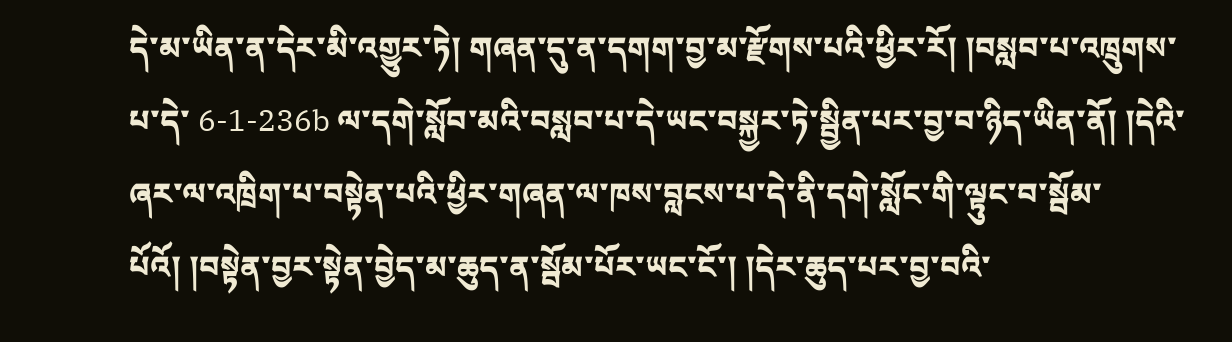དེ་མ་ཡིན་ན་དེར་མི་འགྱུར་ཏེ། གཞན་དུ་ན་དགག་བྱ་མ་རྫོགས་པའི་ཕྱིར་རོ། །བསླབ་པ་འཁྲུགས་པ་དེ་ 6-1-236b ལ་དགེ་སློབ་མའི་བསླབ་པ་དེ་ཡང་བསྐྱར་ཏེ་སྦྱིན་པར་བྱ་བ་ཉིད་ཡིན་ནོ། །དེའི་ཞར་ལ་འཁྲིག་པ་བསྟེན་པའི་ཕྱིར་གཞན་ལ་ཁས་བླངས་པ་དེ་ནི་དགེ་སློང་གི་ལྟུང་བ་སྦོམ་པོའོ། །བསྟེན་བྱར་སྟེན་བྱེད་མ་ཆུད་ན་སྦོམ་པོར་ཡང་ངོ་། །དེར་ཆུད་པར་བྱ་བའི་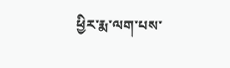ཕྱིར་རྨ་ལག་པས་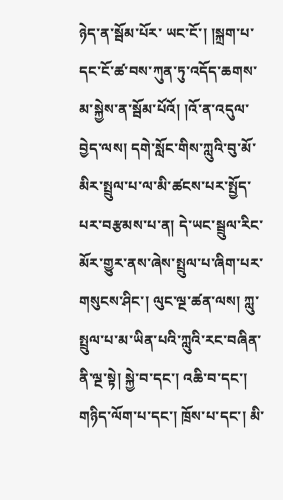ཉེད་ན་སྦོམ་པོར་ ཡང་ངོ་། །སྐྲག་པ་དང་ངོ་ཚ་བས་ཀུན་ཏུ་འདོད་ཆགས་མ་སྐྱེས་ན་སྦོམ་པོའོ། །འོ་ན་འདུལ་བྱེད་ལས། དགེ་སློང་གིས་ཀླུའི་བུ་མོ་མིར་སྤྲུལ་པ་ལ་མི་ཚངས་པར་སྤྱོད་པར་བརྩམས་པ་ན། དེ་ཡང་སྦྲུལ་རིང་མོར་གྱུར་ནས་ཞེས་སྤྲུལ་པ་ཞིག་པར་གསུངས་ཤིང་། ལུང་ལྔ་ཚན་ལས། ཀླུ་སྤྲུལ་པ་མ་ཡིན་པའི་ཀླུའི་རང་བཞིན་ནི་ལྔ་སྟེ། སྐྱེ་བ་དང་། འཆི་བ་དང་། གཉིད་ལོག་པ་དང་། ཁྲོས་པ་དང་། མི་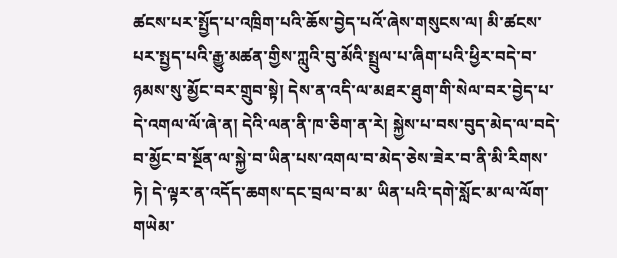ཚངས་པར་སྤྱོད་པ་འཁྲིག་པའི་ཆོས་བྱེད་པའོ་ཞེས་གསུངས་ལ། མི་ཚངས་པར་སྤྱད་པའི་རྒྱུ་མཚན་གྱིས་ཀླུའི་བུ་མོའི་སྤྲུལ་པ་ཞིག་པའི་ཕྱིར་བདེ་བ་ ཉམས་སུ་མྱོང་བར་གྲུབ་སྟེ། དེས་ན་འདི་ལ་མཐར་ཐུག་གི་སེལ་བར་བྱེད་པ་དེ་འགལ་ལོ་ཞེ་ན། དེའི་ལན་ནི་ཁ་ཅིག་ན་རེ། སྐྱེས་པ་བས་བུད་མེད་ལ་བདེ་བ་མྱོང་བ་སྔོན་ལ་སྐྱེ་བ་ཡིན་པས་འགལ་བ་མེད་ཅེས་ཟེར་བ་ནི་མི་རིགས་ཏེ། དེ་ལྟར་ན་འདོད་ཆགས་དང་བྲལ་བ་མ་ ཡིན་པའི་དགེ་སློང་མ་ལ་ལོག་གཡེམ་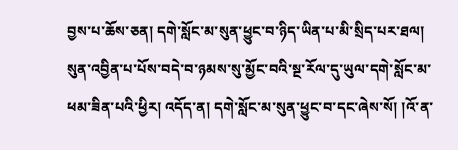བྱས་པ་ཆོས་ཅན། དགེ་སློང་མ་སུན་ཕྱུང་བ་ཉིད་ཡིན་པ་མི་སྲིད་པར་ཐལ། སུན་འབྱིན་པ་པོས་བདེ་བ་ཉམས་སུ་མྱོང་བའི་སྔ་རོལ་དུ་ཡུལ་དགེ་སློང་མ་ཕམ་ཟིན་པའི་ཕྱིར། འདོད་ན། དགེ་སློང་མ་སུན་ཕྱུང་བ་དང་ཞེས་སོ། །འོ་ན་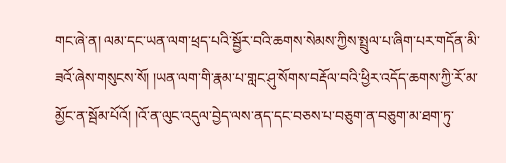གང་ཞེ་ན། ལམ་དང་ཡན་ལག་ཕྲད་པའི་སྦྱོར་བའི་ཆགས་སེམས་ཀྱིས་སྤྲུལ་པ་ཞིག་པར་གདོན་མི་ཟའོ་ཞེས་གསུངས་སོ། །ཡན་ལག་གི་རྣམ་པ་གླང་ཤུ་སོགས་བརྡོལ་བའི་ཕྱིར་འདོད་ཆགས་ཀྱི་རོ་མ་མྱོང་ན་སྦོམ་པོའོ། །འོ་ན་ལུང་འདུལ་བྱེད་ལས་ནད་དང་བཅས་པ་བཅུག་ན་བཅུག་མ་ཐག་ཏུ་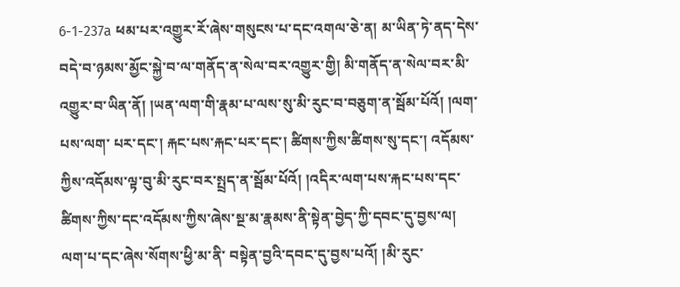6-1-237a ཕམ་པར་འགྱུར་རོ་ཞེས་གསུངས་པ་དང་འགལ་ཅེ་ན། མ་ཡིན་ཏེ་ནད་དེས་བདེ་བ་ཉམས་མྱོང་སྐྱེ་བ་ལ་གནོད་ན་སེལ་བར་འགྱུར་གྱི། མི་གནོད་ན་སེལ་བར་མི་འགྱུར་བ་ཡིན་ནོ། །ཡན་ལག་གི་རྣམ་པ་ལས་སུ་མི་རུང་བ་བཅུག་ན་སྦོམ་པོའོ། །ལག་པས་ལག་ པར་དང་། རྐང་པས་རྐང་པར་དང་། ཚིགས་ཀྱིས་ཚིགས་སུ་དང་། འདོམས་ཀྱིས་འདོམས་ལྟ་བུ་མི་རུང་བར་སྤྲད་ན་སྦོམ་པོའོ། །འདིར་ལག་པས་རྐང་པས་དང་ཚིགས་ཀྱིས་དང་འདོམས་ཀྱིས་ཞེས་སྔ་མ་རྣམས་ནི་སྟེན་བྱེད་ཀྱི་དབང་དུ་བྱས་ལ། ལག་པ་དང་ཞེས་སོགས་ཕྱི་མ་ནི་ བསྟེན་བྱའི་དབང་དུ་བྱས་པའོ། །མི་རུང་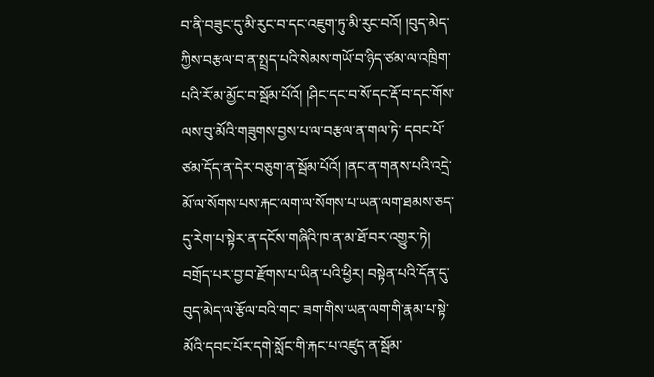བ་ནི་བཟུང་དུ་མི་རུང་བ་དང་འཇུག་ཏུ་མི་རུང་བའོ། །བུད་མེད་ཀྱིས་བརྩལ་བ་ན་སྤྲད་པའི་སེམས་གཡོ་བ་ཉིད་ཙམ་ལ་འཁྲིག་པའི་རོ་མ་མྱོང་བ་སྦོམ་པོའོ། །ཤིང་དང་བ་སོ་དང་རྡོ་བ་དང་གོས་ལས་བུ་མོའི་གཟུགས་བྱས་པ་ལ་བརྩལ་ན་གལ་ཏེ་ དབང་པོ་ཙམ་དོད་ན་དེར་བཅུག་ན་སྦོམ་པོའོ། །ནང་ན་གནས་པའི་འདྲེ་མོ་ལ་སོགས་པས་རྐང་ལག་ལ་སོགས་པ་ཡན་ལག་ཐམས་ཅད་དུ་རེག་པ་སྟེར་ན་དངོས་གཞིའི་ཁ་ན་མ་ཐོ་བར་འགྱུར་ཏེ། བགྲོད་པར་བྱ་བ་རྫོགས་པ་ཡིན་པའི་ཕྱིར། བསྟེན་པའི་དོན་དུ་བུད་མེད་ལ་རྩོལ་བའི་གང་ ཟག་གིས་ཡན་ལག་གི་རྣམ་པ་སྟེ་མོའི་དབང་པོར་དགེ་སློང་གི་རྐང་པ་འཛུད་ན་སྦོམ་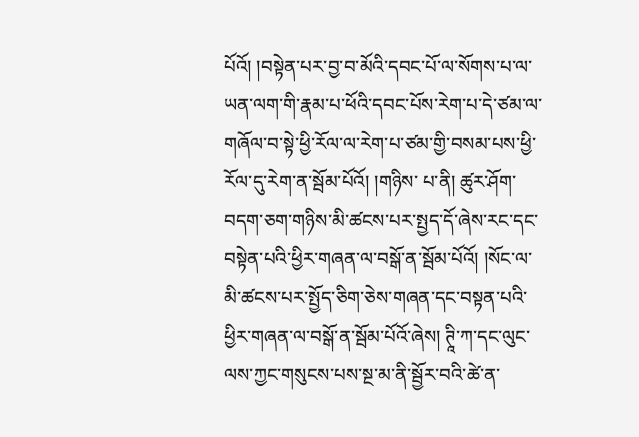པོའོ། །བསྟེན་པར་བྱ་བ་མོའི་དབང་པོ་ལ་སོགས་པ་ལ་ཡན་ལག་གི་རྣམ་པ་ཕོའི་དབང་པོས་རེག་པ་དེ་ཙམ་ལ་གཞོལ་བ་སྟེ་ཕྱི་རོལ་ལ་རེག་པ་ཙམ་གྱི་བསམ་པས་ཕྱི་རོལ་དུ་རེག་ན་སྦོམ་པོའོ། །གཉིས་ པ་ནི། ཚུར་ཤོག་བདག་ཅག་གཉིས་མི་ཚངས་པར་སྤྱད་དོ་ཞེས་རང་དང་བསྟེན་པའི་ཕྱིར་གཞན་ལ་བསྒོ་ན་སྦོམ་པོའོ། །སོང་ལ་མི་ཚངས་པར་སྤྱོད་ཅིག་ཅེས་གཞན་དང་བསྟན་པའི་ཕྱིར་གཞན་ལ་བསྒོ་ན་སྦོམ་པོའོ་ཞེས། ཊཱི་ཀ་དང་ལུང་ལས་ཀྱང་གསུངས་པས་སྔ་མ་ནི་སྦྱོར་བའི་ཚེ་ན་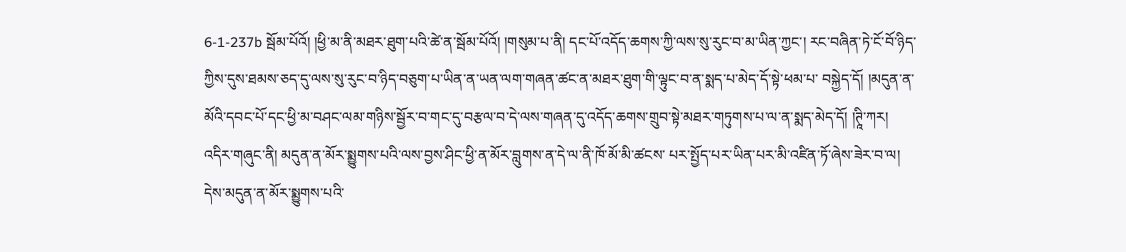6-1-237b སྦོམ་པོའོ། །ཕྱི་མ་ནི་མཐར་ཐུག་པའི་ཚེ་ན་སྦོམ་པོའོ། །གསུམ་པ་ནི། དང་པོ་འདོད་ཆགས་ཀྱི་ལས་སུ་རུང་བ་མ་ཡིན་ཀྱང་། རང་བཞིན་ཏེ་ངོ་བོ་ཉིད་ཀྱིས་དུས་ཐམས་ཅད་དུ་ལས་སུ་རུང་བ་ཉིད་བཅུག་པ་ཡིན་ན་ཡན་ལག་གཞན་ཚང་ན་མཐར་ཐུག་གི་ལྟུང་བ་ན་སྨད་པ་མེད་དོ་སྟེ་ཕམ་པ་ བསྐྱེད་དོ། །མདུན་ན་མོའི་དབང་པོ་དང་ཕྱི་མ་བཤང་ལམ་གཉིས་སྦྱོར་བ་གང་དུ་བརྩལ་བ་དེ་ལས་གཞན་དུ་འདོད་ཆགས་གྲུབ་སྟེ་མཐར་གཏུགས་པ་ལ་ན་སྨད་མེད་དོ། །ཊཱི་ཀར། འདིར་གཞུང་ནི། མདུན་ན་མོར་སྨྱུགས་པའི་ལས་བྱས་ཤིང་ཕྱི་ན་མོར་བླུགས་ན་དེ་ལ་ནི་ཁོ་མོ་མི་ཚངས་ པར་སྤྱོད་པར་ཡིན་པར་མི་འཛིན་ཏོ་ཞེས་ཟེར་བ་ལ། དེས་མདུན་ན་མོར་སྨྱུགས་པའི་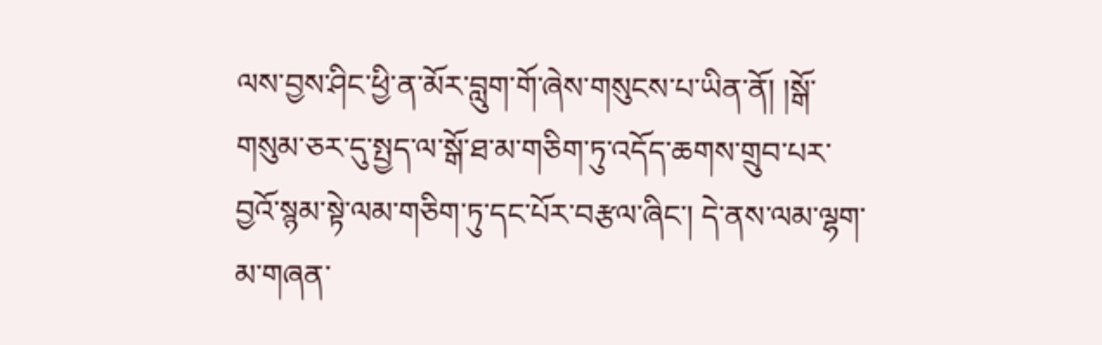ལས་བྱས་ཤིང་ཕྱི་ན་མོར་བླུག་གོ་ཞེས་གསུངས་པ་ཡིན་ནོ། །སྒོ་གསུམ་ཅར་དུ་སྤྱད་ལ་སྒོ་ཐ་མ་གཅིག་ཏུ་འདོད་ཆགས་གྲུབ་པར་བྱའོ་སྙམ་སྟེ་ལམ་གཅིག་ཏུ་དང་པོར་བརྩལ་ཞིང་། དེ་ནས་ལམ་ལྷག་ མ་གཞན་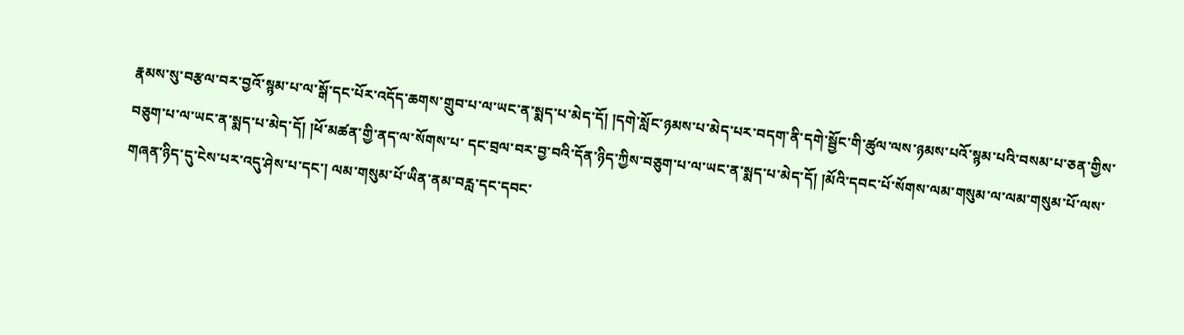རྣམས་སུ་བརྩལ་བར་བྱའོ་སྙམ་པ་ལ་སྒོ་དང་པོར་འདོད་ཆགས་གྲུབ་པ་ལ་ཡང་ན་སྨད་པ་མེད་དོ། །དགེ་སློང་ཉམས་པ་མེད་པར་བདག་ནི་དགེ་སྦྱོང་གི་ཚུལ་ལས་ཉམས་པའོ་སྙམ་པའི་བསམ་པ་ཅན་གྱིས་བཅུག་པ་ལ་ཡང་ན་སྨད་པ་མེད་དོ། །ཕོ་མཚན་གྱི་ནད་ལ་སོགས་པ་ དང་བྲལ་བར་བྱ་བའི་དོན་ཉིད་ཀྱིས་བཅུག་པ་ལ་ཡང་ན་སྨད་པ་མེད་དོ། །མོའི་དབང་པོ་སོགས་ལམ་གསུམ་ལ་ལམ་གསུམ་པོ་ལས་གཞན་ཉིད་དུ་ངེས་པར་འདུ་ཤེས་པ་དང་། ལམ་གསུམ་པོ་ཡིན་ནམ་བརླ་དང་དབང་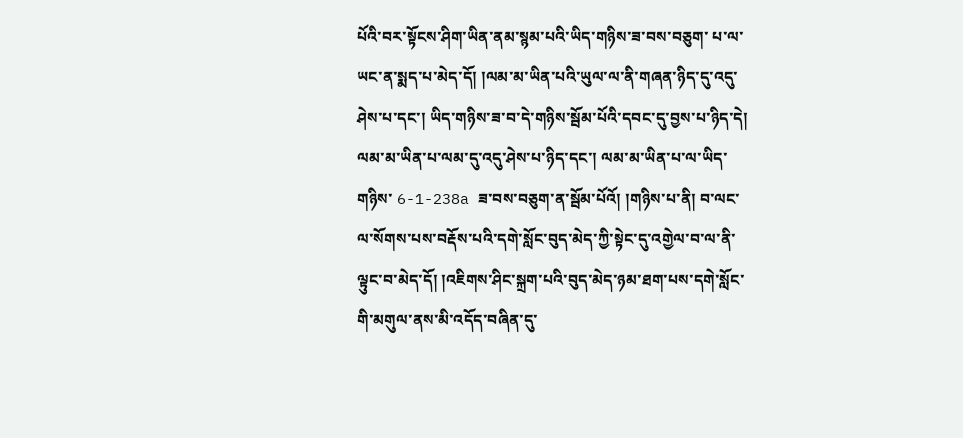པོའི་བར་སྟོངས་ཤིག་ཡིན་ནམ་སྙམ་པའི་ཡིད་གཉིས་ཟ་བས་བཅུག་ པ་ལ་ཡང་ན་སྨད་པ་མེད་དོ། །ལམ་མ་ཡིན་པའི་ཡུལ་ལ་ནི་གཞན་ཉིད་དུ་འདུ་ཤེས་པ་དང་། ཡིད་གཉིས་ཟ་བ་དེ་གཉིས་སྦོམ་པོའི་དབང་དུ་བྱས་པ་ཉིད་དེ། ལམ་མ་ཡིན་པ་ལམ་དུ་འདུ་ཤེས་པ་ཉིད་དང་། ལམ་མ་ཡིན་པ་ལ་ཡིད་གཉིས་ 6-1-238a ཟ་བས་བཅུག་ན་སྦོམ་པོའོ། །གཉིས་པ་ནི། བ་ལང་ལ་སོགས་པས་བརྡོས་པའི་དགེ་སློང་བུད་མེད་ཀྱི་སྟེང་དུ་འགྱེལ་བ་ལ་ནི་ལྟུང་བ་མེད་དོ། །འཇིགས་ཤིང་སྐྲག་པའི་བུད་མེད་ཉམ་ཐག་པས་དགེ་སློང་གི་མགུལ་ནས་མི་འདོད་བཞིན་དུ་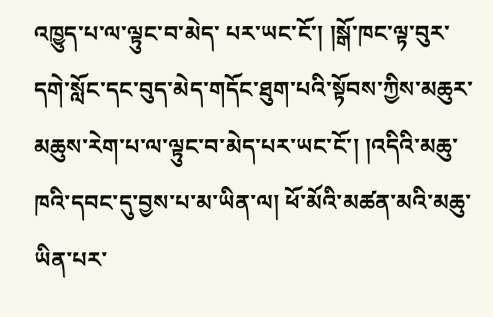འཁྱུད་པ་ལ་ལྟུང་བ་མེད་ པར་ཡང་ངོ་། །སྒོ་ཁང་ལྟ་བུར་དགེ་སློང་དང་བུད་མེད་གདོང་ཐུག་པའི་སྟོབས་ཀྱིས་མཆུར་མཆུས་རེག་པ་ལ་ལྟུང་བ་མེད་པར་ཡང་ངོ་། །འདིའི་མཆུ་ཁའི་དབང་དུ་བྱས་པ་མ་ཡིན་ལ། ཕོ་མོའི་མཚན་མའི་མཆུ་ཡིན་པར་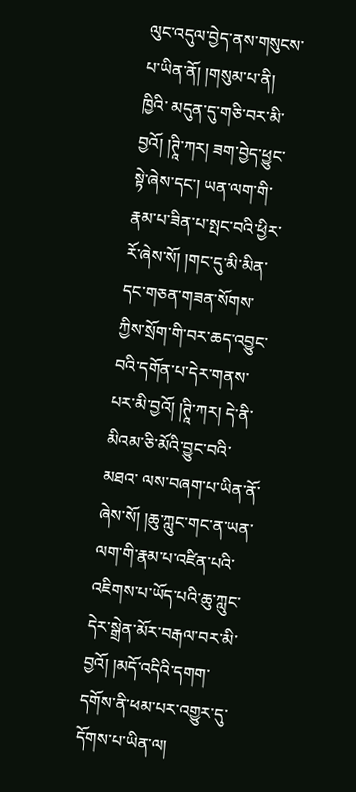ལུང་འདུལ་བྱེད་ནས་གསུངས་པ་ཡིན་ནོ། །གསུམ་པ་ནི། ཁྱིའི་ མདུན་དུ་གཅི་བར་མི་བྱའོ། །ཊཱི་ཀར། ཟག་བྱེད་ཕྱུང་སྟེ་ཞེས་དང་། ཡན་ལག་གི་རྣམ་པ་ཟིན་པ་སྤང་བའི་ཕྱིར་རོ་ཞེས་སོ། །གང་དུ་མི་མིན་དང་གཅན་གཟན་སོགས་ཀྱིས་སྲོག་གི་བར་ཆད་འབྱུང་བའི་དགོན་པ་དེར་གནས་པར་མི་བྱའོ། །ཊཱི་ཀར། དེ་ནི་མིའམ་ཅི་མོའི་བྱུང་བའི་མཐའ་ ལས་བཞག་པ་ཡིན་ནོ་ཞེས་སོ། །ཆུ་ཀླུང་གང་ན་ཡན་ལག་གི་རྣམ་པ་འཛིན་པའི་འཇིགས་པ་ཡོད་པའི་ཆུ་ཀླུང་དེར་སྒྲེན་མོར་བརྒལ་བར་མི་བྱའོ། །མདོ་འདིའི་དགག་དགོས་ནི་ཕམ་པར་འགྱུར་དུ་དོགས་པ་ཡིན་ལ།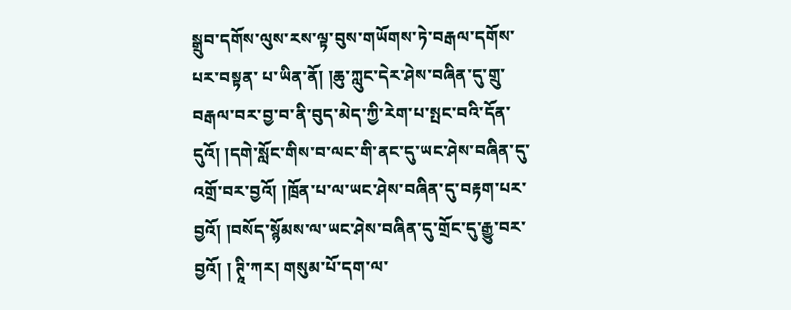སྒྲུབ་དགོས་ལུས་རས་ལྟ་བུས་གཡོགས་ཏེ་བརྒལ་དགོས་པར་བསྟན་ པ་ཡིན་ནོ། །ཆུ་ཀླུང་དེར་ཤེས་བཞིན་དུ་གྲུ་བརྒལ་བར་བྱ་བ་ནི་བུད་མེད་ཀྱི་རེག་པ་སྤང་བའི་དོན་དུའོ། །དགེ་སློང་གིས་བ་ལང་གི་ནང་དུ་ཡང་ཤེས་བཞིན་དུ་འགྲོ་བར་བྱའོ། །ཁྲོན་པ་ལ་ཡང་ཤེས་བཞིན་དུ་བརྟག་པར་བྱའོ། །བསོད་སྙོམས་ལ་ཡང་ཤེས་བཞིན་དུ་གྲོང་དུ་རྒྱུ་བར་བྱའོ། ། ཊཱི་ཀར། གསུམ་པོ་དག་ལ་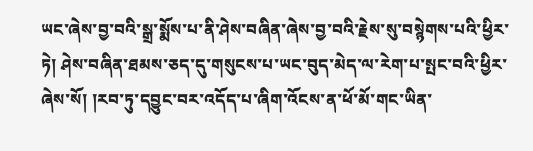ཡང་ཞེས་བྱ་བའི་སྒྲ་སྨོས་པ་ནི་ཤེས་བཞིན་ཞེས་བྱ་བའི་རྗེས་སུ་བསྙེགས་པའི་ཕྱིར་ཏེ། ཤེས་བཞིན་ཐམས་ཅད་དུ་གསུངས་པ་ཡང་བུད་མེད་ལ་རེག་པ་སྤང་བའི་ཕྱིར་ཞེས་སོ། །རབ་ཏུ་དབྱུང་བར་འདོད་པ་ཞིག་འོངས་ན་ཕོ་མོ་གང་ཡིན་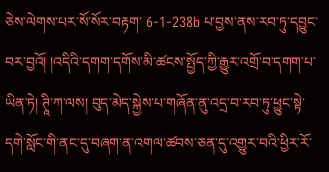ཅེས་ལེགས་པར་སོ་སོར་བརྟག་ 6-1-238b པ་བྱས་ནས་རབ་ཏུ་དབྱུང་བར་བྱའོ། །འདིའི་དགག་དགོས་མི་ཚངས་སྤྱོད་ཀྱི་རྒྱུར་འགྲོ་བ་དགག་པ་ཡིན་ཏེ། ཊཱི་ཀ་ལས། བུད་མེད་སྐྱེས་པ་གཞོན་ནུ་འདྲ་བ་རབ་ཏུ་ཕྱུང་སྟེ་དགེ་སློང་གི་ནང་དུ་བཞག་ན་འགལ་ཚབས་ཅན་དུ་འགྱུར་བའི་ཕྱིར་རོ་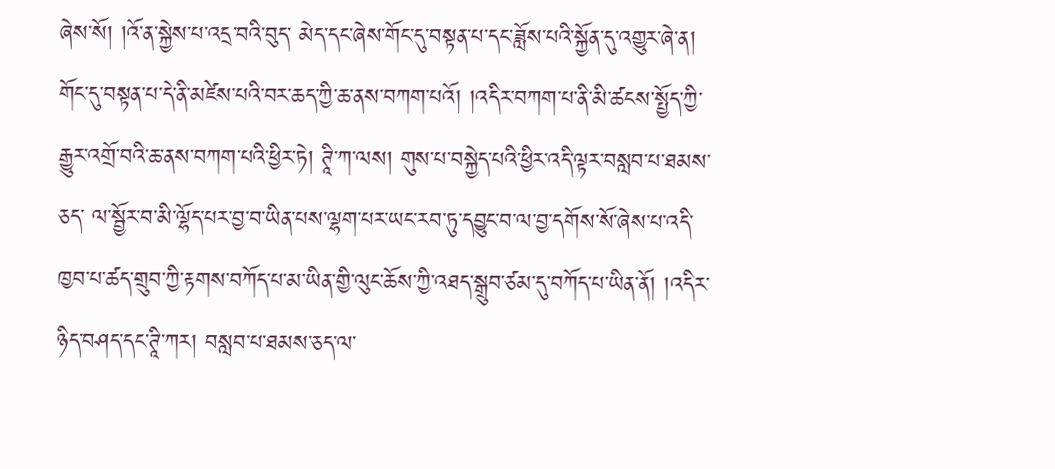ཞེས་སོ། །འོ་ན་སྐྱེས་པ་འདྲ་བའི་བུད་ མེད་དང་ཞེས་གོང་དུ་བསྟན་པ་དང་ཟློས་པའི་སྐྱོན་དུ་འགྱུར་ཞེ་ན། གོང་དུ་བསྟན་པ་དེ་ནི་མཛེས་པའི་བར་ཆད་ཀྱི་ཆ་ནས་བཀག་པའོ། །འདིར་བཀག་པ་ནི་མི་ཚངས་སྤྱོད་ཀྱི་རྒྱུར་འགྲོ་བའི་ཆ་ནས་བཀག་པའི་ཕྱིར་ཏེ། ཊཱི་ཀ་ལས། གུས་པ་བསྐྱེད་པའི་ཕྱིར་འདི་ལྟར་བསླབ་པ་ཐམས་ཅད་ ལ་སྦྱོར་བ་མི་ལྷོད་པར་བྱ་བ་ཡིན་པས་ལྷག་པར་ཡང་རབ་ཏུ་དབྱུང་བ་ལ་བྱ་དགོས་སོ་ཞེས་པ་འདི་ཁྱབ་པ་ཚད་གྲུབ་ཀྱི་རྟགས་བཀོད་པ་མ་ཡིན་གྱི་ལུང་ཆོས་ཀྱི་འཐད་སྒྲུབ་ཙམ་དུ་བཀོད་པ་ཡིན་ནོ། །འདིར་ཉིད་བཤད་དང་ཊཱི་ཀར། བསླབ་པ་ཐམས་ཅད་ལ་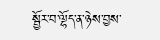སྦྱོར་བ་ལྷོད་ན་ཉེས་བྱས་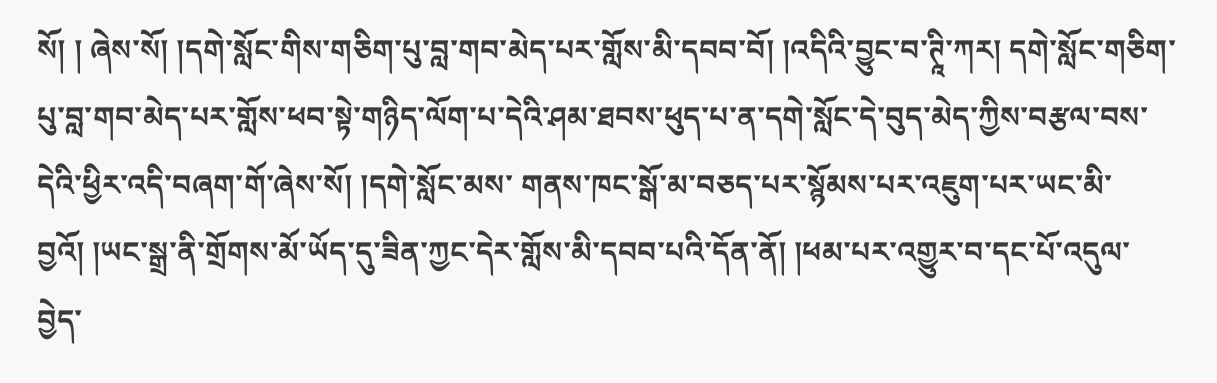སོ། ། ཞེས་སོ། །དགེ་སློང་གིས་གཅིག་པུ་བླ་གབ་མེད་པར་གློས་མི་དབབ་བོ། །འདིའི་བྱུང་བ་ཊཱི་ཀར། དགེ་སློང་གཅིག་པུ་བླ་གབ་མེད་པར་གློས་ཕབ་སྟེ་གཉིད་ལོག་པ་དེའི་ཤམ་ཐབས་ཕུད་པ་ན་དགེ་སློང་དེ་བུད་མེད་ཀྱིས་བརྩལ་བས་དེའི་ཕྱིར་འདི་བཞག་གོ་ཞེས་སོ། །དགེ་སློང་མས་ གནས་ཁང་སྒོ་མ་བཅད་པར་སྙོམས་པར་འཇུག་པར་ཡང་མི་བྱའོ། །ཡང་སྒྲ་ནི་གྲོགས་མོ་ཡོད་དུ་ཟིན་ཀྱང་དེར་གློས་མི་དབབ་པའི་དོན་ནོ། །ཕམ་པར་འགྱུར་བ་དང་པོ་འདུལ་བྱེད་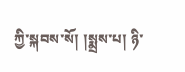ཀྱི་སྐབས་སོ། །སྨྲས་པ། ཉི་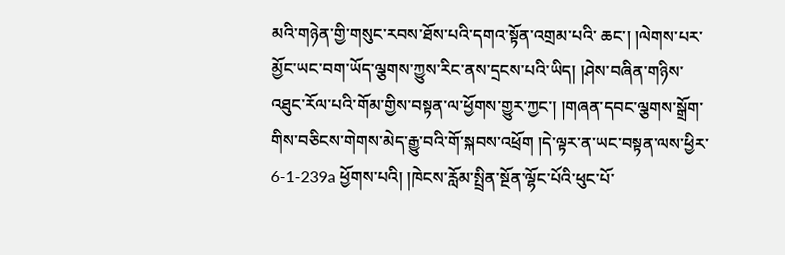མའི་གཉེན་གྱི་གསུང་རབས་ཐོས་པའི་དགའ་སྟོན་འགྲམ་པའི་ ཆང་། །ལེགས་པར་མྱོང་ཡང་བག་ཡོད་ལྕགས་ཀྱུས་རིང་ནས་དྲངས་པའི་ཡིད། །ཤེས་བཞིན་གཉིས་འཐུང་རོལ་པའི་གོམ་གྱིས་བསྟན་ལ་ཕྱོགས་གྱུར་ཀྱང་། །གཞན་དབང་ལྕགས་སྒྲོག་གིས་བཅིངས་གེགས་མེད་རྒྱུ་བའི་གོ་སྐབས་འཕྲོག །དེ་ལྟར་ན་ཡང་བསྟན་ལས་ཕྱིར་ 6-1-239a ཕྱོགས་པའི། །ཁེངས་རློམ་སྤྲིན་སྔོན་ལྷོང་པོའི་ཕུང་པོ་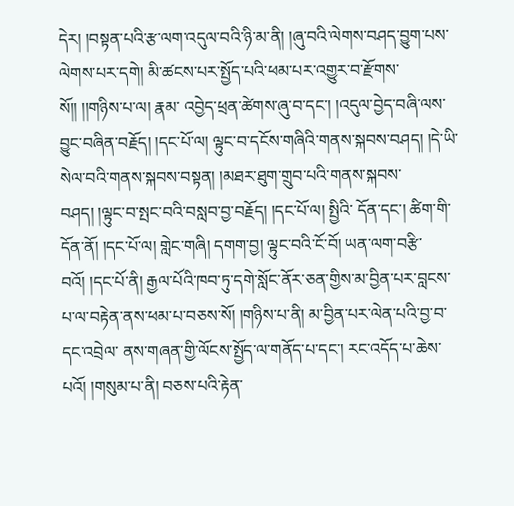དེར། །བསྟན་པའི་རྩ་ལག་འདུལ་བའི་ཉི་མ་ནི། །ཞུ་བའི་ལེགས་བཤད་བྱུག་པས་ལེགས་པར་དགེ། མི་ཚངས་པར་སྤྱོད་པའི་ཕམ་པར་འགྱུར་བ་རྫོགས་སོ།། །།གཉིས་པ་ལ། རྣམ་ འབྱེད་ཕྲན་ཚེགས་ཞུ་བ་དང་། །འདུལ་བྱེད་བཞི་ལས་བྱུང་བཞིན་བརྗོད། །དང་པོ་ལ། ལྟུང་བ་དངོས་གཞིའི་གནས་སྐབས་བཤད། །དེ་ཡི་སེལ་བའི་གནས་སྐབས་བསྟན། །མཐར་ཐུག་གྲུབ་པའི་གནས་སྐབས་བཤད། །ལྟུང་བ་སྤང་བའི་བསླབ་བྱ་བརྗོད། །དང་པོ་ལ། སྤྱིའི་ དོན་དང་། ཚིག་གི་དོན་ནོ། །དང་པོ་ལ། གླེང་གཞི། དགག་བྱ། ལྟུང་བའི་ངོ་བོ། ཡན་ལག་བརྩི་བའོ། །དང་པོ་ནི། རྒྱལ་པོའི་ཁབ་ཏུ་དགེ་སློང་ནོར་ཅན་གྱིས་མ་བྱིན་པར་བླངས་པ་ལ་བརྟེན་ནས་ཕམ་པ་བཅས་སོ། །གཉིས་པ་ནི། མ་བྱིན་པར་ལེན་པའི་བྱ་བ་དང་འབྲེལ་ ནས་གཞན་གྱི་ལོངས་སྤྱོད་ལ་གནོད་པ་དང་། རང་འདོད་པ་ཆེས་པའོ། །གསུམ་པ་ནི། བཅས་པའི་རྟེན་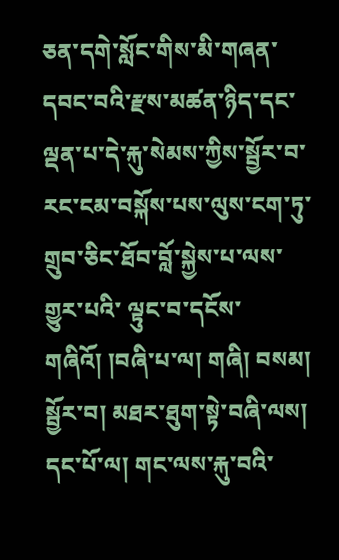ཅན་དགེ་སློང་གིས་མི་གཞན་དབང་བའི་རྫས་མཚན་ཉིད་དང་ལྡན་པ་དེ་རྐུ་སེམས་ཀྱིས་སྦྱོར་བ་རང་ངམ་བསྐོས་པས་ལུས་ངག་ཏུ་གྲུབ་ཅིང་ཐོབ་བློ་སྐྱེས་པ་ལས་གྱུར་པའི་ ལྟུང་བ་དངོས་གཞིའོ། །བཞི་པ་ལ། གཞི། བསམ། སྦྱོར་བ། མཐར་ཐུག་སྟེ་བཞི་ལས། དང་པོ་ལ། གང་ལས་རྐུ་བའི་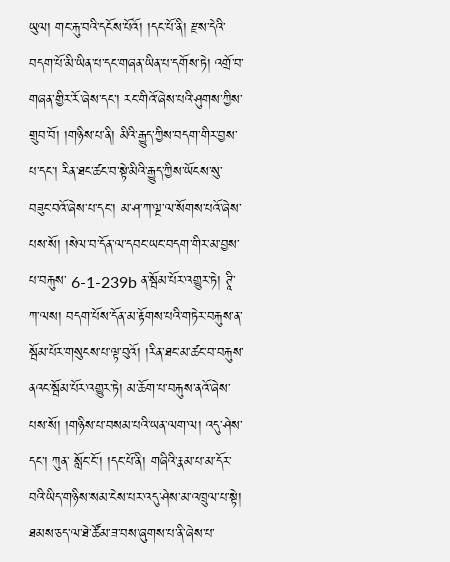ཡུལ། གང་རྐུ་བའི་དངོས་པོའོ། །དང་པོ་ནི། རྫས་དེའི་བདག་པོ་མི་ཡིན་པ་དང་གཞན་ཡིན་པ་དགོས་ཏེ། འགྲོ་བ་གཞན་གྱིར་རོ་ཞེས་དང་། རང་གིའོ་ཞེས་པའི་ཤུགས་ཀྱིས་གྲུབ་བོ། །གཉིས་པ་ནི། མིའི་རྒྱུད་ཀྱིས་བདག་གིར་བྱས་པ་དང་། རིན་ཐང་ཚང་བ་སྟེ་མིའི་རྒྱུད་ཀྱིས་ཡོངས་སུ་བཟུང་བའོ་ཞེས་པ་དང་། མ་ཤ་ཀ་ལྔ་ལ་སོགས་པའོ་ཞེས་པས་སོ། །སེལ་བ་དོན་ལ་དབང་ཡང་བདག་གིར་མ་བྱས་པ་བརྐུས་ 6-1-239b ན་སྦོམ་པོར་འགྱུར་ཏེ། ཊཱི་ཀ་ལས། བདག་པོས་དོན་མ་རྟོགས་པའི་གཏེར་བརྐུས་ན་སྦོམ་པོར་གསུངས་པ་ལྟ་བུའོ། །རིན་ཐང་མ་ཚང་བ་བརྐུས་ནའང་སྦོམ་པོར་འགྱུར་ཏེ། མ་ཆོག་པ་བརྐུས་ནའོ་ཞེས་པས་སོ། །གཉིས་པ་བསམ་པའི་ཡན་ལག་ལ། འདུ་ཤེས་དང་། ཀུན་ སློང་ངོ་། །དང་པོ་ནི། གཞིའི་རྣམ་པ་མ་དོར་བའི་ཡིད་གཉིས་སམ་ངེས་པར་འདུ་ཤེས་མ་འཁྲུལ་པ་སྟེ། ཐམས་ཅད་ལ་ཐེ་ཚོམ་ཟ་བས་ཞུགས་པ་ནི་ཞེས་པ་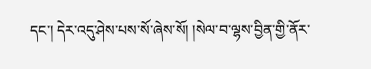དང་། དེར་འདུ་ཤེས་པས་སོ་ཞེས་སོ། །སེལ་བ་ལྷས་བྱིན་གྱི་ནོར་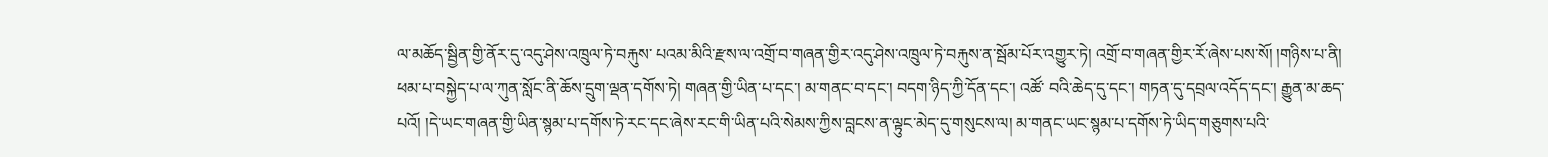ལ་མཆོད་སྦྱིན་གྱི་ནོར་དུ་འདུ་ཤེས་འཁྲུལ་ཏེ་བརྐུས་ པའམ་མིའི་རྫས་ལ་འགྲོ་བ་གཞན་གྱིར་འདུ་ཤེས་འཁྲུལ་ཏེ་བརྐུས་ན་སྦོམ་པོར་འགྱུར་ཏེ། འགྲོ་བ་གཞན་གྱིར་རོ་ཞེས་པས་སོ། །གཉིས་པ་ནི། ཕམ་པ་བསྐྱེད་པ་ལ་ཀུན་སློང་ནི་ཆོས་དྲུག་ལྡན་དགོས་ཏེ། གཞན་གྱི་ཡིན་པ་དང་། མ་གནང་བ་དང་། བདག་ཉིད་ཀྱི་དོན་དང་། འཚོ་ བའི་ཆེད་དུ་དང་། གཏན་དུ་དབྲལ་འདོད་དང་། རྒྱུན་མ་ཆད་པའོ། །དེ་ཡང་གཞན་གྱི་ཡིན་སྙམ་པ་དགོས་ཏེ་རང་དང་ཞེས་རང་གི་ཡིན་པའི་སེམས་ཀྱིས་བླངས་ན་ལྟུང་མེད་དུ་གསུངས་ལ། མ་གནང་ཡང་སྙམ་པ་དགོས་ཏེ་ཡིད་གཅུགས་པའི་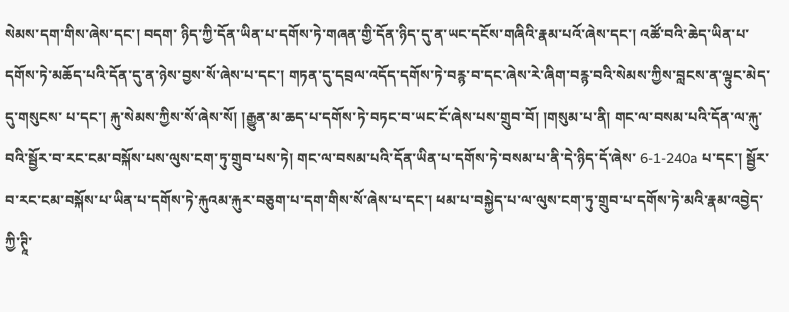སེམས་དག་གིས་ཞེས་དང་། བདག་ ཉིད་ཀྱི་དོན་ཡིན་པ་དགོས་ཏེ་གཞན་གྱི་དོན་ཉིད་དུ་ན་ཡང་དངོས་གཞིའི་རྣམ་པའོ་ཞེས་དང་། འཚོ་བའི་ཆེད་ཡིན་པ་དགོས་ཏེ་མཆོད་པའི་དོན་དུ་ན་ཉེས་བྱས་སོ་ཞེས་པ་དང་། གཏན་དུ་དབྲལ་འདོད་དགོས་ཏེ་བརྙ་བ་དང་ཞེས་རེ་ཞིག་བརྙ་བའི་སེམས་ཀྱིས་བླངས་ན་ལྟུང་མེད་དུ་གསུངས་ པ་དང་། རྐུ་སེམས་ཀྱིས་སོ་ཞེས་སོ། །རྒྱུན་མ་ཆད་པ་དགོས་ཏེ་བཏང་བ་ཡང་ངོ་ཞེས་པས་གྲུབ་བོ། །གསུམ་པ་ནི། གང་ལ་བསམ་པའི་དོན་ལ་རྐུ་བའི་སྦྱོར་བ་རང་ངམ་བསྐོས་པས་ལུས་ངག་ཏུ་གྲུབ་པས་ཏེ། གང་ལ་བསམ་པའི་དོན་ཡིན་པ་དགོས་ཏེ་བསམ་པ་ནི་དེ་ཉིད་དོ་ཞེས་ 6-1-240a པ་དང་། སྦྱོར་བ་རང་ངམ་བསྐོས་པ་ཡིན་པ་དགོས་ཏེ་རྐུའམ་རྐུར་བཅུག་པ་དག་གིས་སོ་ཞེས་པ་དང་། ཕམ་པ་བསྐྱེད་པ་ལ་ལུས་ངག་ཏུ་གྲུབ་པ་དགོས་ཏེ་མའི་རྣམ་འབྱེད་ཀྱི་ཊཱི་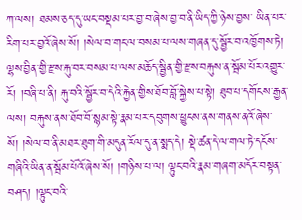ཀ་ལས། ཐམས་ཅད་དུ་ཡང་བསྡམ་པར་བྱ་བ་ཞེས་བྱ་བ་ནི་ཡིད་ཀྱི་ཉེས་བྱས་ ཡིན་པར་རིག་པར་བྱའོ་ཞེས་སོ། །སེལ་བ་གང་ལ་བསམ་པ་ལས་གཞན་དུ་སྦྱོར་བ་འཁྱོགས་ཏེ། ལྷས་བྱིན་གྱི་རྫས་རྐུ་བར་བསམ་པ་ལས་མཆོད་སྦྱིན་གྱི་རྫས་བརྐུས་ན་སྦོམ་པོར་འགྱུར་རོ། །བཞི་པ་ནི། རྐུ་བའི་སྦྱོར་བ་དེའི་རྐྱེན་གྱིས་ཐོབ་བློ་སྐྱེས་པ་སྟེ། ཐུབ་པ་དགོངས་རྒྱན་ ལས། བརྐུས་ནས་ཐོབ་བོ་སྙམ་སྟེ་རྣམ་པར་དབུགས་ཕྱུངས་ནས་གནས་ནའོ་ཞེས་སོ། །སེལ་བ་ནི་མཐར་ཐུག་གི་མདུན་རོལ་དུ་ན་སྨད་དེ། སྡེ་ཚན་དེ་ལ་གལ་ཏེ་དངོས་གཞིའི་ཡིན་ན་སྦོམ་པོའོ་ཞེས་སོ། །གཉིས་པ་ལ། ལྟུང་བའི་རྣམ་གཞག་མདོར་བསྟན་བཤད། །ལྟུང་བའི་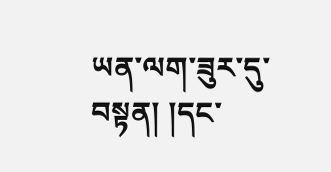ཡན་ལག་ཟུར་དུ་བསྟན། །དང་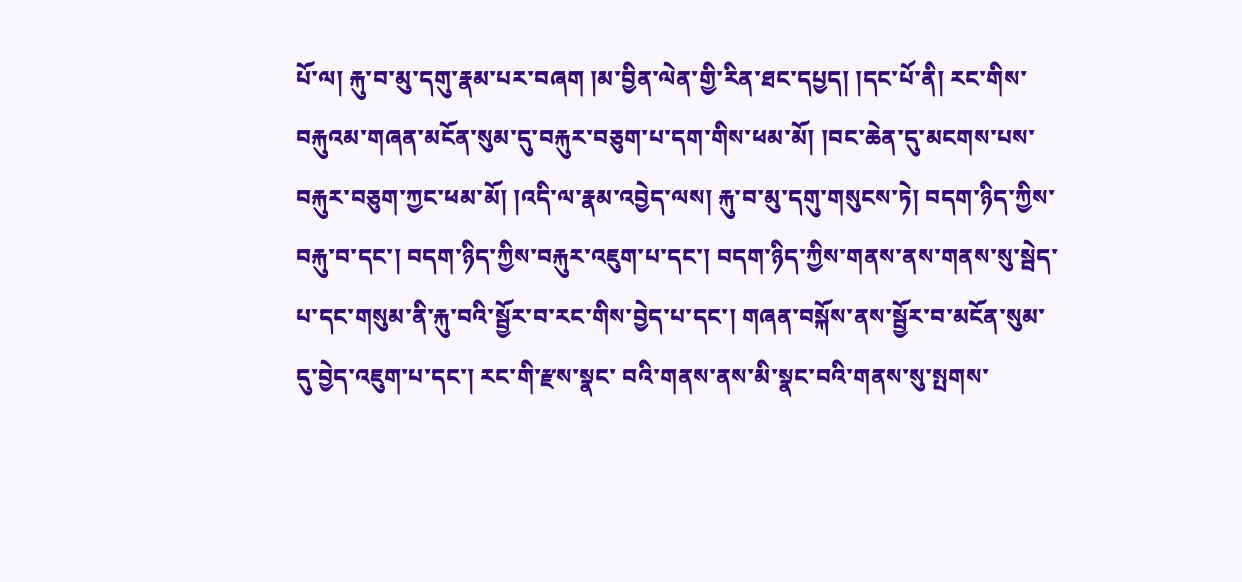པོ་ལ། རྐུ་བ་མུ་དགུ་རྣམ་པར་བཞག །མ་བྱིན་ལེན་གྱི་རིན་ཐང་དཔྱད། །དང་པོ་ནི། རང་གིས་བརྐུའམ་གཞན་མངོན་སུམ་དུ་བརྐུར་བཅུག་པ་དག་གིས་ཕམ་མོ། །བང་ཆེན་དུ་མངགས་པས་བརྐུར་བཅུག་ཀྱང་ཕམ་མོ། །འདི་ལ་རྣམ་འབྱེད་ལས། རྐུ་བ་མུ་དགུ་གསུངས་ཏེ། བདག་ཉིད་ཀྱིས་བརྐུ་བ་དང་། བདག་ཉིད་ཀྱིས་བརྐུར་འཇུག་པ་དང་། བདག་ཉིད་ཀྱིས་གནས་ནས་གནས་སུ་སྦེད་པ་དང་གསུམ་ནི་རྐུ་བའི་སྦྱོར་བ་རང་གིས་བྱེད་པ་དང་། གཞན་བསྐོས་ནས་སྦྱོར་བ་མངོན་སུམ་དུ་བྱེད་འཇུག་པ་དང་། རང་གི་རྫས་སྣང་ བའི་གནས་ནས་མི་སྣང་བའི་གནས་སུ་སྤགས་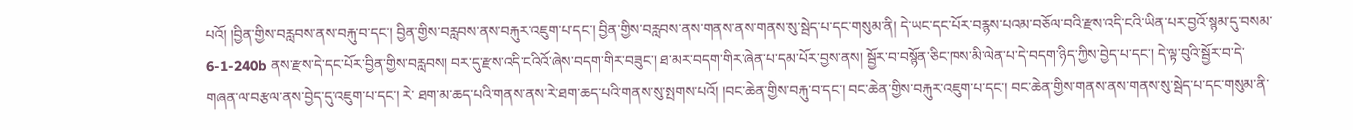པའོ། །བྱིན་གྱིས་བརླབས་ནས་བརྐུ་བ་དང་། བྱིན་གྱིས་བརླབས་ནས་བརྐུར་འཇུག་པ་དང་། བྱིན་གྱིས་བརླབས་ནས་གནས་ནས་གནས་སུ་སྦེད་པ་དང་གསུམ་ནི། དེ་ཡང་དང་པོར་བརྙས་པའམ་བཅོལ་བའི་རྫས་འདི་ངའི་ཡིན་པར་བྱའོ་སྙམ་དུ་བསམ་ 6-1-240b ནས་རྫས་དེ་དང་པོར་བྱིན་གྱིས་བརླབས། བར་དུ་རྫས་འདི་ངའིའོ་ཞེས་བདག་གིར་བཟུང་། ཐ་མར་བདག་གིར་ཞེན་པ་དམ་པོར་བྱས་ནས། སྦྱོར་བ་བསྙོན་ཅིང་ཁས་མི་ལེན་པ་དེ་བདག་ཉིད་ཀྱིས་བྱེད་པ་དང་། དེ་ལྟ་བུའི་སྦྱོར་བ་དེ་གཞན་ལ་བརྩལ་ནས་བྱེད་དུ་འཇུག་པ་དང་། རེ་ ཐག་མ་ཆད་པའི་གནས་ནས་རེ་ཐག་ཆད་པའི་གནས་སུ་སྤགས་པའོ། །བང་ཆེན་གྱིས་བརྐུ་བ་དང་། བང་ཆེན་གྱིས་བརྐུར་འཇུག་པ་དང་། བང་ཆེན་གྱིས་གནས་ནས་གནས་སུ་སྦེད་པ་དང་གསུམ་ནི་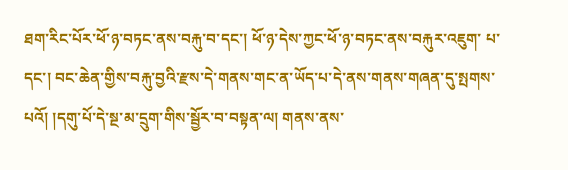ཐག་རིང་པོར་ཕོ་ཉ་བཏང་ནས་བརྐུ་བ་དང་། ཕོ་ཉ་དེས་ཀྱང་ཕོ་ཉ་བཏང་ནས་བརྐུར་འཇུག་ པ་དང་། བང་ཆེན་གྱིས་བརྐུ་བྱའི་རྫས་དེ་གནས་གང་ན་ཡོད་པ་དེ་ནས་གནས་གཞན་དུ་སྤགས་པའོ། །དགུ་པོ་དེ་སྔ་མ་དྲུག་གིས་སྦྱོར་བ་བསྟན་ལ། གནས་ནས་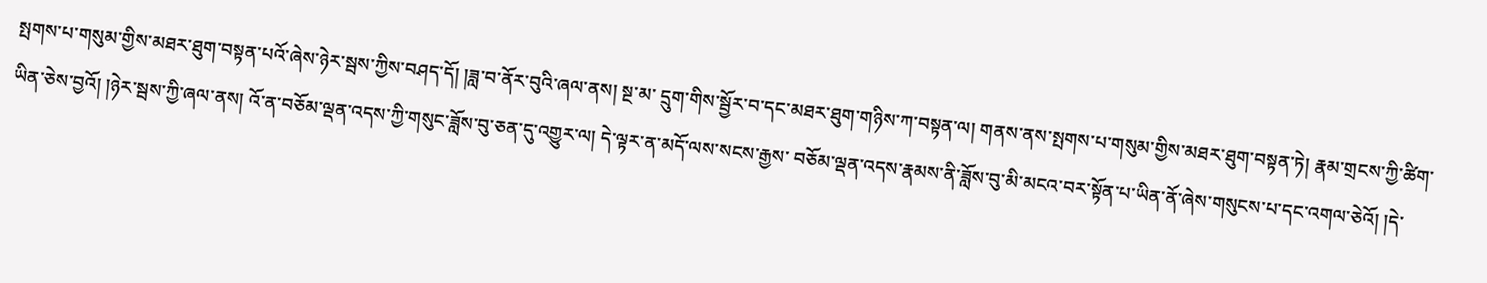སྤགས་པ་གསུམ་གྱིས་མཐར་ཐུག་བསྟན་པའོ་ཞེས་ཉེར་སྦས་ཀྱིས་བཤད་དོ། །ཟླ་བ་ནོར་བུའི་ཞལ་ནས། སྔ་མ་ དྲུག་གིས་སྦྱོར་བ་དང་མཐར་ཐུག་གཉིས་ཀ་བསྟན་ལ། གནས་ནས་སྤགས་པ་གསུམ་གྱིས་མཐར་ཐུག་བསྟན་ཏེ། རྣམ་གྲངས་ཀྱི་ཚིག་ཡིན་ཅེས་བྱའོ། །ཉེར་སྦས་ཀྱི་ཞལ་ནས། འོ་ན་བཅོམ་ལྡན་འདས་ཀྱི་གསུང་ཟློས་བུ་ཅན་དུ་འགྱུར་ལ། དེ་ལྟར་ན་མདོ་ལས་སངས་རྒྱས་ བཅོམ་ལྡན་འདས་རྣམས་ནི་ཟློས་བུ་མི་མངའ་བར་སྟོན་པ་ཡིན་ནོ་ཞེས་གསུངས་པ་དང་འགལ་ཅེའོ། །དེ་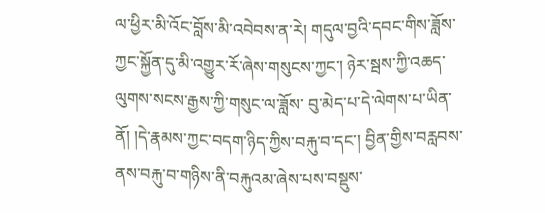ལ་ཕྱིར་མི་འོང་བློས་མི་འབེབས་ན་རེ། གདུལ་བྱའི་དབང་གིས་ཟློས་ཀྱང་སྐྱོན་དུ་མི་འགྱུར་རོ་ཞེས་གསུངས་ཀྱང་། ཉེར་སྦས་ཀྱི་འཆད་ལུགས་སངས་རྒྱས་ཀྱི་གསུང་ལ་ཟློས་ བུ་མེད་པ་དེ་ལེགས་པ་ཡིན་ནོ། །དེ་རྣམས་ཀྱང་བདག་ཉིད་ཀྱིས་བརྐུ་བ་དང་། བྱིན་གྱིས་བརླབས་ནས་བརྐུ་བ་གཉིས་ནི་བརྐུའམ་ཞེས་པས་བསྡུས་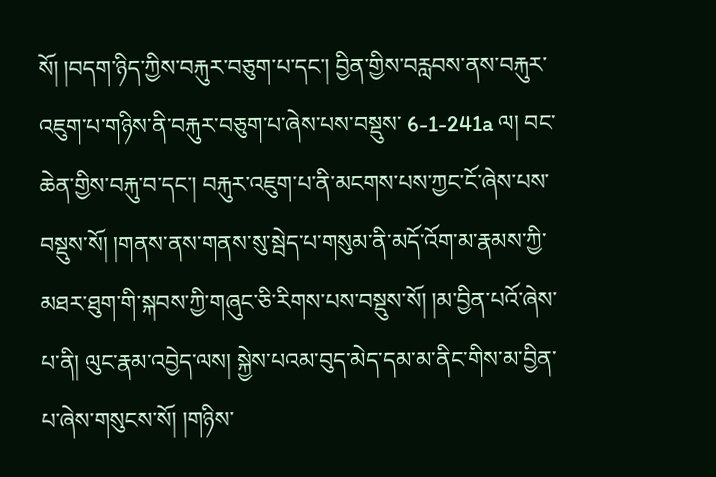སོ། །བདག་ཉིད་ཀྱིས་བརྐུར་བཅུག་པ་དང་། བྱིན་གྱིས་བརླབས་ནས་བརྐུར་འཇུག་པ་གཉིས་ནི་བརྐུར་བཅུག་པ་ཞེས་པས་བསྡུས་ 6-1-241a ལ། བང་ཆེན་གྱིས་བརྐུ་བ་དང་། བརྐུར་འཇུག་པ་ནི་མངགས་པས་ཀྱང་ངོ་ཞེས་པས་བསྡུས་སོ། །གནས་ནས་གནས་སུ་སྦེད་པ་གསུམ་ནི་མདོ་འོག་མ་རྣམས་ཀྱི་མཐར་ཐུག་གི་སྐབས་ཀྱི་གཞུང་ཅི་རིགས་པས་བསྡུས་སོ། །མ་བྱིན་པའོ་ཞེས་པ་ནི། ལུང་རྣམ་འབྱེད་ལས། སྐྱེས་པའམ་བུད་མེད་དམ་མ་ནིང་གིས་མ་བྱིན་པ་ཞེས་གསུངས་སོ། །གཉིས་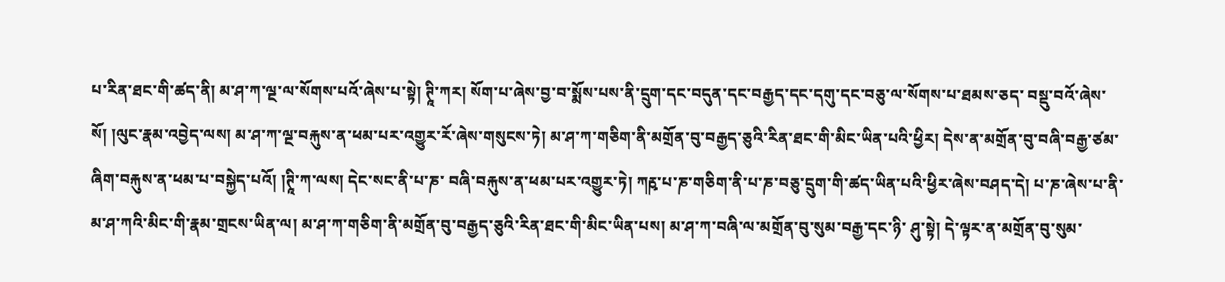པ་རིན་ཐང་གི་ཚད་ནི། མ་ཤ་ཀ་ལྔ་ལ་སོགས་པའོ་ཞེས་པ་སྟེ། ཊཱི་ཀར། སོག་པ་ཞེས་བྱ་བ་སྨོས་པས་ནི་དྲུག་དང་བདུན་དང་བརྒྱད་དང་དགུ་དང་བཅུ་ལ་སོགས་པ་ཐམས་ཅད་ བསྡུ་བའོ་ཞེས་སོ། །ལུང་རྣམ་འབྱེད་ལས། མ་ཤ་ཀ་ལྔ་བརྐུས་ན་ཕམ་པར་འགྱུར་རོ་ཞེས་གསུངས་ཏེ། མ་ཤ་ཀ་གཅིག་ནི་མགྲོན་བུ་བརྒྱད་ཅུའི་རིན་ཐང་གི་མིང་ཡིན་པའི་ཕྱིར། དེས་ན་མགྲོན་བུ་བཞི་བརྒྱ་ཙམ་ཞིག་བརྐུས་ན་ཕམ་པ་བསྐྱེད་པའོ། །ཊཱི་ཀ་ལས། དེང་སང་ནི་པ་ཎ་ བཞི་བརྐུས་ན་ཕམ་པར་འགྱུར་ཏེ། ཀརྵ་པ་ཎ་གཅིག་ནི་པ་ཎ་བཅུ་དྲུག་གི་ཚད་ཡིན་པའི་ཕྱིར་ཞེས་བཤད་དེ། པ་ཎ་ཞེས་པ་ནི་མ་ཤ་ཀའི་མིང་གི་རྣམ་གྲངས་ཡིན་ལ། མ་ཤ་ཀ་གཅིག་ནི་མགྲོན་བུ་བརྒྱད་ཅུའི་རིན་ཐང་གི་མིང་ཡིན་པས། མ་ཤ་ཀ་བཞི་ལ་མགྲོན་བུ་སུམ་བརྒྱ་དང་ཉི་ ཤུ་སྟེ། དེ་ལྟར་ན་མགྲོན་བུ་སུམ་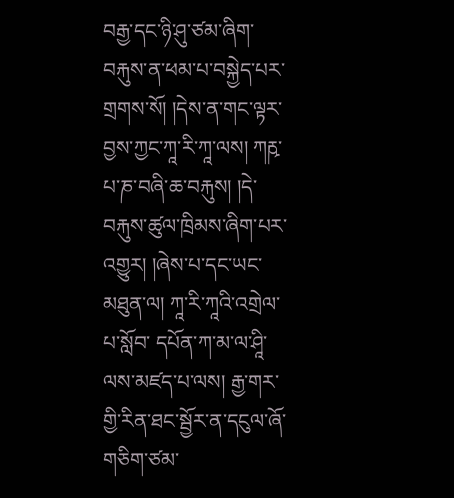བརྒྱ་དང་ཉི་ཤུ་ཙམ་ཞིག་བརྐུས་ན་ཕམ་པ་བསྐྱེད་པར་གྲགས་སོ། །དེས་ན་གང་ལྟར་བྱས་ཀྱང་ཀཱ་རི་ཀཱ་ལས། ཀརྵ་པ་ཎ་བཞི་ཆ་བརྐུས། །དེ་བརྐུས་ཚུལ་ཁྲིམས་ཞིག་པར་འགྱུར། །ཞེས་པ་དང་ཡང་མཐུན་ལ། ཀཱ་རི་ཀཱའི་འགྲེལ་པ་སློབ་ དཔོན་ཀ་མ་ལ་ཤཱི་ལས་མཛད་པ་ལས། རྒྱ་གར་གྱི་རིན་ཐང་སྦྱོར་ན་དངུལ་ཞོ་གཅིག་ཙམ་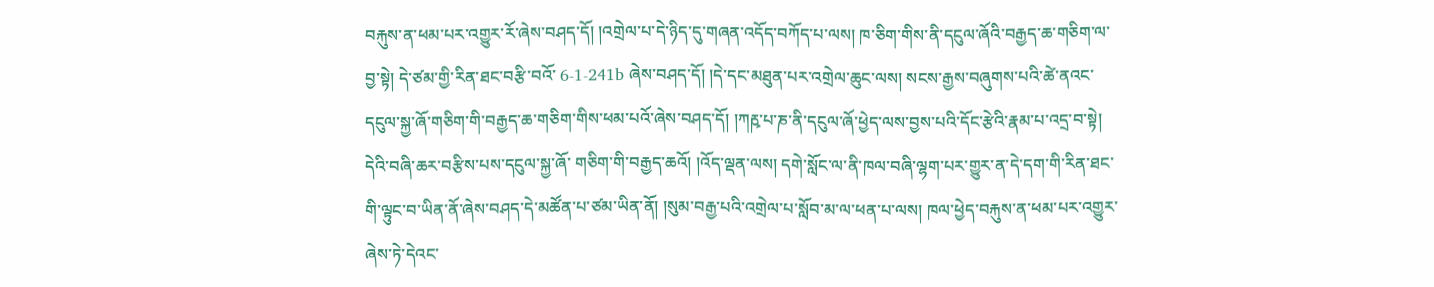བརྐུས་ན་ཕམ་པར་འགྱུར་རོ་ཞེས་བཤད་དོ། །འགྲེལ་པ་དེ་ཉིད་དུ་གཞན་འདོད་བཀོད་པ་ལས། ཁ་ཅིག་གིས་ནི་དངུལ་ཞོའི་བརྒྱད་ཆ་གཅིག་ལ་བྱ་སྟེ། དེ་ཙམ་གྱི་རིན་ཐང་བརྩི་བའོ་ 6-1-241b ཞེས་བཤད་དོ། །དེ་དང་མཐུན་པར་འགྲེལ་ཆུང་ལས། སངས་རྒྱས་བཞུགས་པའི་ཚེ་ནའང་དངུལ་སྐྱ་ཞོ་གཅིག་གི་བརྒྱད་ཆ་གཅིག་གིས་ཕམ་པའོ་ཞེས་བཤད་དོ། །ཀརྵ་པ་ཎ་ནི་དངུལ་ཞོ་ཕྱེད་ལས་བྱས་པའི་དོང་རྩེའི་རྣམ་པ་འདྲ་བ་སྟེ། དེའི་བཞི་ཆར་བརྩིས་པས་དངུལ་སྐྱ་ཞོ་ གཅིག་གི་བརྒྱད་ཆའོ། །འོད་ལྡན་ལས། དགེ་སློང་ལ་ནི་ཁལ་བཞི་ལྷག་པར་གྱུར་ན་དེ་དག་གི་རིན་ཐང་གི་ལྟུང་བ་ཡིན་ནོ་ཞེས་བཤད་དེ་མཚོན་པ་ཙམ་ཡིན་ནོ། །སུམ་བརྒྱ་པའི་འགྲེལ་པ་སློབ་མ་ལ་ཕན་པ་ལས། ཁལ་ཕྱེད་བརྐུས་ན་ཕམ་པར་འགྱུར་ཞེས་ཏེ་དེའང་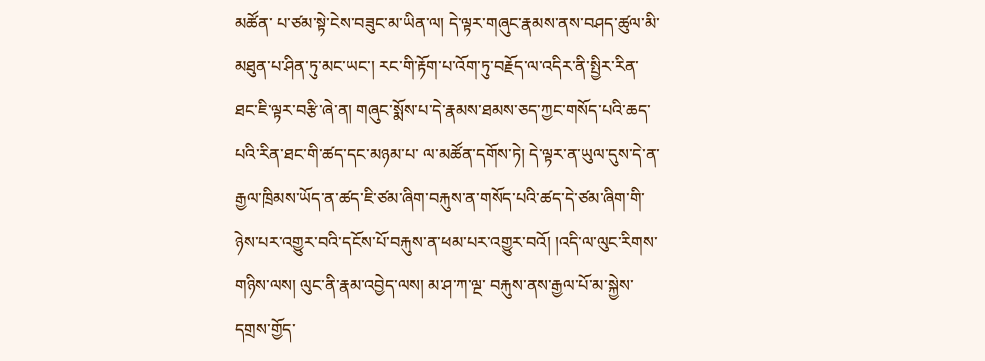མཚོན་ པ་ཙམ་སྟེ་ངེས་བཟུང་མ་ཡིན་ལ། དེ་ལྟར་གཞུང་རྣམས་ནས་བཤད་ཚུལ་མི་མཐུན་པ་ཤིན་ཏུ་མང་ཡང་། རང་གི་རྟོག་པ་འོག་ཏུ་བརྗོད་ལ་འདིར་ནི་སྤྱིར་རིན་ཐང་ཇི་ལྟར་བརྩི་ཞེ་ན། གཞུང་སྨོས་པ་དེ་རྣམས་ཐམས་ཅད་ཀྱང་གསོད་པའི་ཆད་པའི་རིན་ཐང་གི་ཚད་དང་མཉམ་པ་ ལ་མཚོན་དགོས་ཏེ། དེ་ལྟར་ན་ཡུལ་དུས་དེ་ན་རྒྱལ་ཁྲིམས་ཡོད་ན་ཚད་ཇི་ཙམ་ཞིག་བརྐུས་ན་གསོད་པའི་ཚད་དེ་ཙམ་ཞིག་གི་ཉེས་པར་འགྱུར་བའི་དངོས་པོ་བརྐུས་ན་ཕམ་པར་འགྱུར་བའོ། །འདི་ལ་ལུང་རིགས་གཉིས་ལས། ལུང་ནི་རྣམ་འབྱེད་ལས། མ་ཤ་ཀ་ལྔ་ བརྐུས་ནས་རྒྱལ་པོ་མ་སྐྱེས་དགྲས་གྱོད་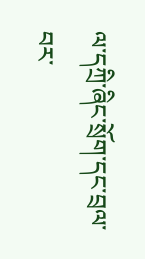ལ་དཀྲི་ཞིང་སྲོག་དང་བྲལ་བར་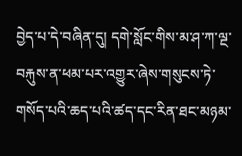བྱེད་པ་དེ་བཞིན་དུ། དགེ་སློང་གིས་མ་ཤ་ཀ་ལྔ་བརྐུས་ན་ཕམ་པར་འགྱུར་ཞེས་གསུངས་ཏེ་གསོད་པའི་ཆད་པའི་ཚད་དང་རིན་ཐང་མཉམ་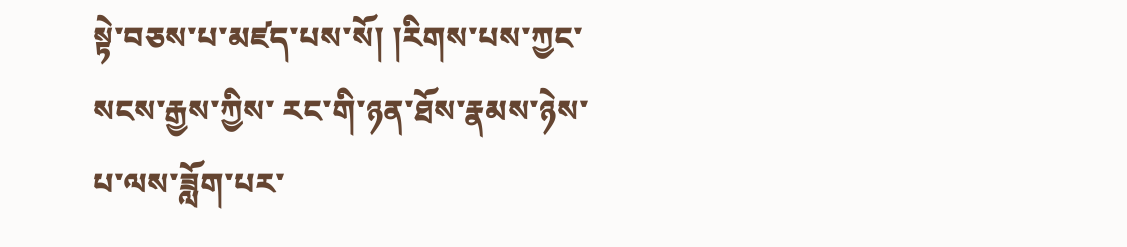སྟེ་བཅས་པ་མཛད་པས་སོ། །རིགས་པས་ཀྱང་སངས་རྒྱས་ཀྱིས་ རང་གི་ཉན་ཐོས་རྣམས་ཉེས་པ་ལས་ཟློག་པར་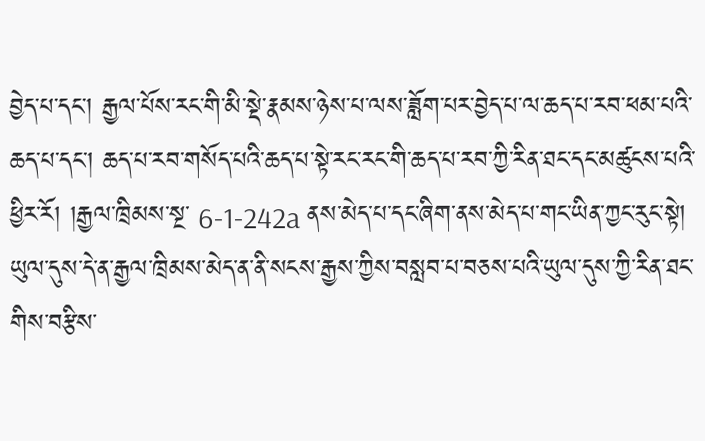བྱེད་པ་དང་། རྒྱལ་པོས་རང་གི་མི་སྡེ་རྣམས་ཉེས་པ་ལས་ཟློག་པར་བྱེད་པ་ལ་ཆད་པ་རབ་ཕམ་པའི་ཆད་པ་དང་། ཆད་པ་རབ་གསོད་པའི་ཆད་པ་སྟེ་རང་རང་གི་ཆད་པ་རབ་ཀྱི་རིན་ཐང་དང་མཚུངས་པའི་ཕྱིར་རོ། །རྒྱལ་ཁྲིམས་སྔ་ 6-1-242a ནས་མེད་པ་དང་ཞིག་ནས་མེད་པ་གང་ཡིན་ཀྱང་རུང་སྟེ། ཡུལ་དུས་དེ་ན་རྒྱལ་ཁྲིམས་མེད་ན་ནི་སངས་རྒྱས་ཀྱིས་བསླབ་པ་བཅས་པའི་ཡུལ་དུས་ཀྱི་རིན་ཐང་གིས་བརྩིས་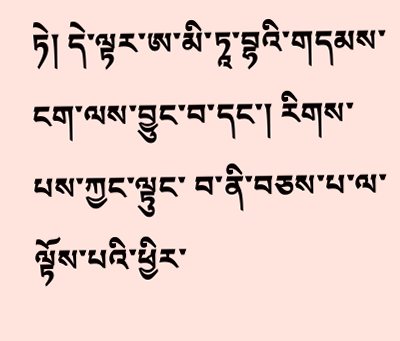ཏེ། དེ་ལྟར་ཨ་མི་ཏཱ་བྷའི་གདམས་ངག་ལས་བྱུང་བ་དང་། རིགས་པས་ཀྱང་ལྟུང་ བ་ནི་བཅས་པ་ལ་ལྟོས་པའི་ཕྱིར་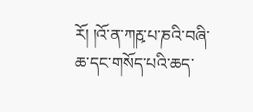རོ། །འོ་ན་ཀརྵ་པ་ཎའི་བཞི་ཆ་དང་གསོད་པའི་ཆད་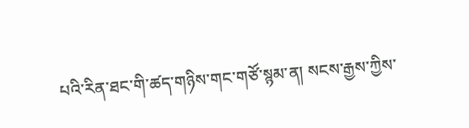པའི་རིན་ཐང་གི་ཚད་གཉིས་གང་གཙོ་སྙམ་ན། སངས་རྒྱས་ཀྱིས་